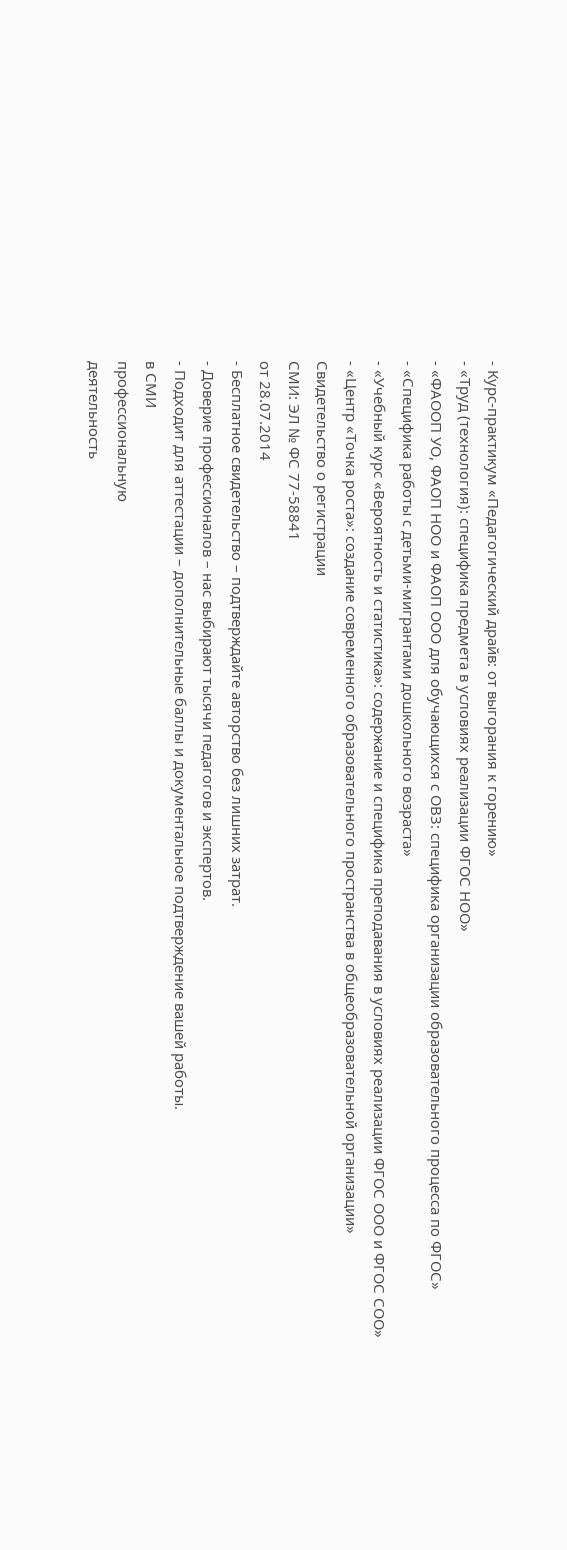- Курс-практикум «Педагогический драйв: от выгорания к горению»
- «Труд (технология): специфика предмета в условиях реализации ФГОС НОО»
- «ФАООП УО, ФАОП НОО и ФАОП ООО для обучающихся с ОВЗ: специфика организации образовательного процесса по ФГОС»
- «Специфика работы с детьми-мигрантами дошкольного возраста»
- «Учебный курс «Вероятность и статистика»: содержание и специфика преподавания в условиях реализации ФГОС ООО и ФГОС СОО»
- «Центр «Точка роста»: создание современного образовательного пространства в общеобразовательной организации»
Свидетельство о регистрации
СМИ: ЭЛ № ФС 77-58841
от 28.07.2014
- Бесплатное свидетельство – подтверждайте авторство без лишних затрат.
- Доверие профессионалов – нас выбирают тысячи педагогов и экспертов.
- Подходит для аттестации – дополнительные баллы и документальное подтверждение вашей работы.
в СМИ
профессиональную
деятельность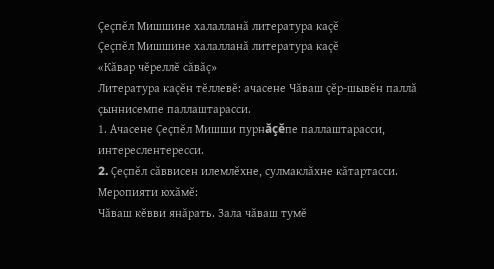Çеçпĕл Мишшине халалланă литература каçĕ
Çеçпĕл Мишшине халалланă литература каçĕ
«Кăвар чĕреллĕ сăвăç»
Литература каçĕн тĕллевĕ: ачасене Чăваш çĕр-шывĕн паллă çыннисемпе паллаштарасси.
1. Ачасене Çеçпĕл Мишши пурнăçĕпе паллаштарасси, интереслентересси.
2. Çеçпĕл сăввисен илемлĕхне, сулмаклăхне кăтартасси.
Меропияти юхăмĕ:
Чăваш кĕвви янăрать. Зала чăваш тумĕ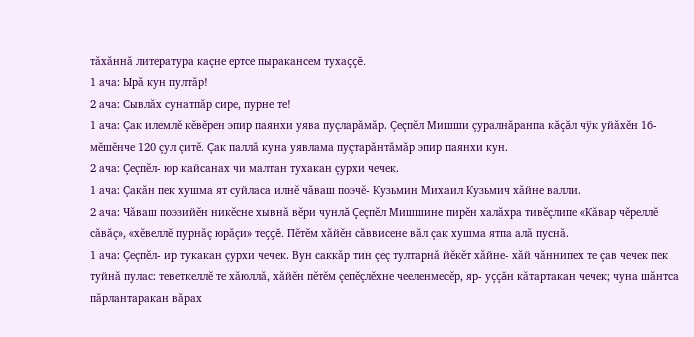тăхăннă литература каçне ертсе пыракансем тухаççĕ.
1 ача: Ырă кун пултăр!
2 ача: Сывлăх сунатпăр сире, пурне те!
1 ача: Çак илемлĕ кĕвĕрен эпир паянхи уява пуçларăмăр. Çеçпĕл Мишши çуралнăранпа кăçăл чÿк уйăхĕн 16- мĕшĕнче 120 çул çитĕ. Çак паллă куна уявлама пуçтарăнтăмăр эпир паянхи кун.
2 ача: Çеçпĕл- юр кайсанах чи малтан тухакан çурхи чечек.
1 ача: Çакăн пек хушма ят суйласа илнĕ чăваш поэчĕ- Кузьмин Михаил Кузьмич хăйне валли.
2 ача: Чăваш поэзийĕн никĕсне хывнă вĕри чунлă Çеçпĕл Мишшине пирĕн халăхра тивĕçлипе «Кăвар чĕреллĕ сăвăç», «хĕвеллĕ пурнăç юрăçи» теççĕ. Пĕтĕм хăйĕн сăввисене вăл çак хушма ятпа алă пуснă.
1 ача: Çеçпĕл- ир тукакан çурхи чечек. Вун саккăр тин çеç тултарнă йĕкĕт хăйне- хăй чăннипех те çав чечек пек туйнă пулас: теветкеллĕ те хăюллă, хăйĕн пĕтĕм çепĕçлĕхне чееленмесĕр, яр- уççăн кăтартакан чечек; чуна шăнтса пăрлантаракан вăрах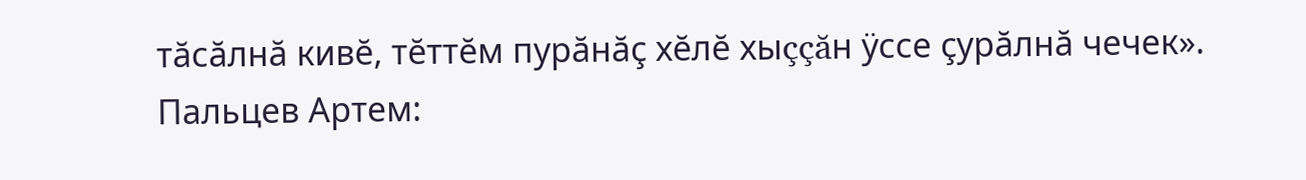тăсăлнă кивĕ, тĕттĕм пурăнăç хĕлĕ хыççăн ÿссе çурăлнă чечек».
Пальцев Артем: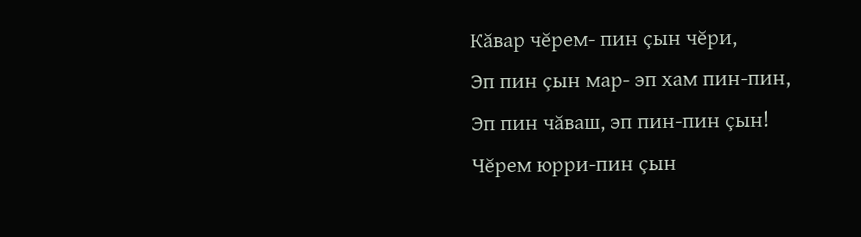Кăвар чĕрем- пин çын чĕри,
Эп пин çын мар- эп хам пин-пин,
Эп пин чăваш, эп пин-пин çын!
Чĕрем юрри-пин çын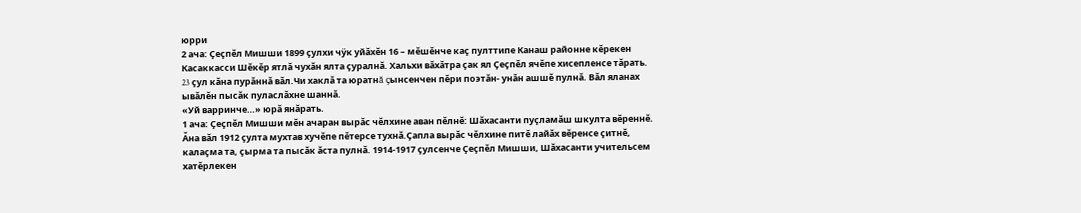юрри
2 ача: Çеçпĕл Мишши 1899 çулхи чÿк уйăхĕн 16 – мĕшĕнче каç пулттипе Канаш районне кĕрекен Касаккасси Шĕкĕр ятлă чухăн ялта çуралнă. Хальхи вăхăтра çак ял Çеçпĕл ячĕпе хисепленсе тăрать. 23 çул кăна пурăннă вăл.Чи хаклă та юратнă çынсенчен пĕри поэтăн- унăн ашшĕ пулнă. Вăл яланах ывăлĕн пысăк пуласлăхне шаннă.
«Уй варринче…» юрă янăрать.
1 ача: Çеçпĕл Мишши мĕн ачаран вырăс чĕлхине аван пĕлнĕ: Шăхасанти пуçламăш шкулта вĕреннĕ. Ăна вăл 1912 çулта мухтав хучĕпе пĕтерсе тухнă.Çапла вырăс чĕлхине питĕ лайăх вĕренсе çитнĕ, калаçма та, çырма та пысăк ăста пулнă. 1914-1917 çулсенче Çеçпĕл Мишши, Шăхасанти учительсем хатĕрлекен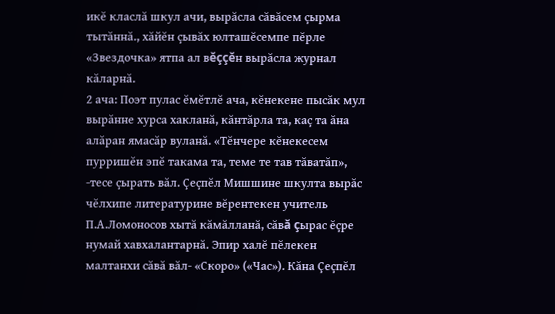икĕ класлă шкул ачи, вырăсла сăвăсем çырма тытăннă., хăйĕн çывăх юлташĕсемпе пĕрле «Звездочка» ятпа ал вĕççĕн вырăсла журнал кăларнă.
2 ача: Поэт пулас ĕмĕтлĕ ача, кĕнекене пысăк мул вырăнне хурса хакланă, кăнтăрла та, каç та ăна алăран ямасăр вуланă. «Тĕнчере кĕнекесем пурришĕн эпĕ такама та, теме те тав тăватăп», -тесе çырать вăл. Çеçпĕл Мишшине шкулта вырăс чĕлхипе литературине вĕрентекен учитель П.А.Ломоносов хытă кăмăлланă, сăвă çырас ĕçре нумай хавхалантарнă. Эпир халĕ пĕлекен малтанхи сăвă вăл- «Скоро» («Час»). Кăна Çеçпĕл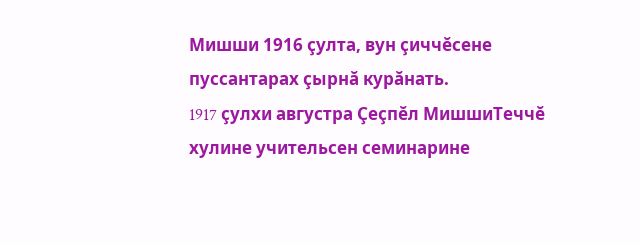Мишши 1916 çулта, вун çиччĕсене пуссантарах çырнă курăнать.
1917 çулхи августра Çеçпĕл МишшиТеччĕ хулине учительсен семинарине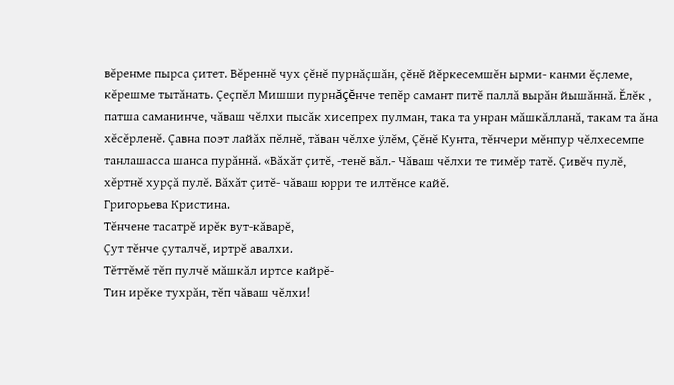вĕренме пырса çитет. Вĕреннĕ чух çĕнĕ пурнăçшăн, çĕнĕ йĕркесемшĕн ырми- канми ĕçлеме, кĕрешме тытăнать. Çеçпĕл Мишши пурнăçĕнче тепĕр самант питĕ паллă вырăн йышăннă. Ĕлĕк , патша саманинче, чăваш чĕлхи пысăк хисепрех пулман, така та унран мăшкăлланă, такам та ăна хĕсĕрленĕ. Çавна поэт лайăх пĕлнĕ, тăван чĕлхе ÿлĕм, Çĕнĕ Кунта, тĕнчери мĕнпур чĕлхесемпе танлашасса шанса пурăннă. «Вăхăт çитĕ, -тенĕ вăл.- Чăваш чĕлхи те тимĕр татĕ. Çивĕч пулĕ, хĕртнĕ хурçă пулĕ. Вăхăт çитĕ- чăваш юрри те илтĕнсе кайĕ.
Григорьева Кристина.
Тĕнчене тасатрĕ ирĕк вут-кăварĕ,
Çут тĕнче çуталчĕ, иртрĕ авалхи.
Тĕттĕмĕ тĕп пулчĕ мăшкăл иртсе кайрĕ-
Тин ирĕке тухрăн, тĕп чăваш чĕлхи!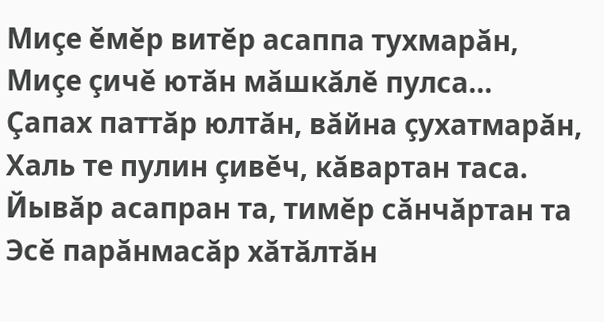Миçе ĕмĕр витĕр асаппа тухмарăн,
Миçе çичĕ ютăн мăшкăлĕ пулса…
Çапах паттăр юлтăн, вăйна çухатмарăн,
Халь те пулин çивĕч, кăвартан таса.
Йывăр асапран та, тимĕр сăнчăртан та
Эсĕ парăнмасăр хăтăлтăн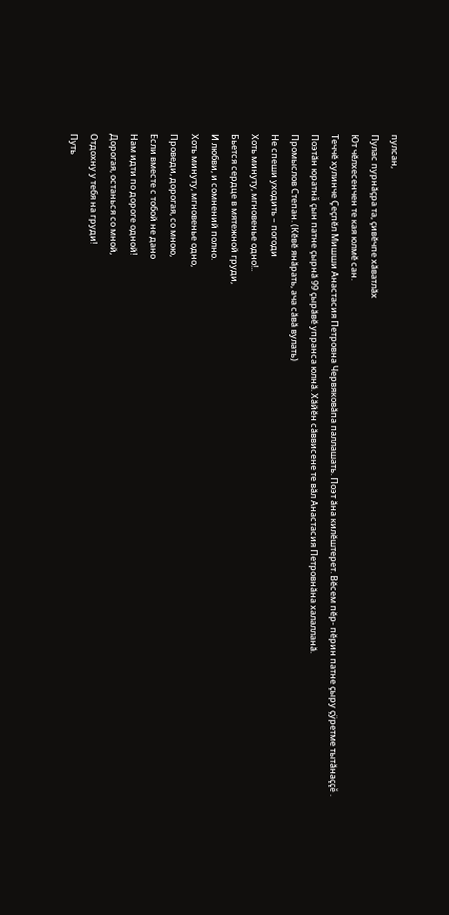пулсан,
Пулас пурнăçра та, çивĕчпе хăватлăх
Ют чĕлхесенчен те кая юлмĕ сан.
Теччĕ хулинче Çеçпĕл Мишши Анастасия Петровна Червяковăпа паллашать. Поэт ăна килĕштерет. Вĕсем пĕр- пĕрин патне çыру çÿретме тытăнаççĕ . Поэтăн юратнă çын патне çырнă 99 çырăвĕ упранса юлнă. Хăйĕн сăввисене те вăл Анастасия Петровнăна халалланă.
Промыслов Степан. (Кĕвĕ янăрать, ача сăвă вулать)
Не спеши уходить – погоди
Хоть минуту, мгновенье одно!..
Бьется сердце в мятежной груди,
И любви, и сомнений полно.
Хоть минуту, мгновенье одно,
Проведи, дорогая, со мною,
Если вместе с тобой не дано
Нам идти по дороге одной!
Дорогая, останься со мной,
Отдохну у тебя на груди!
Путь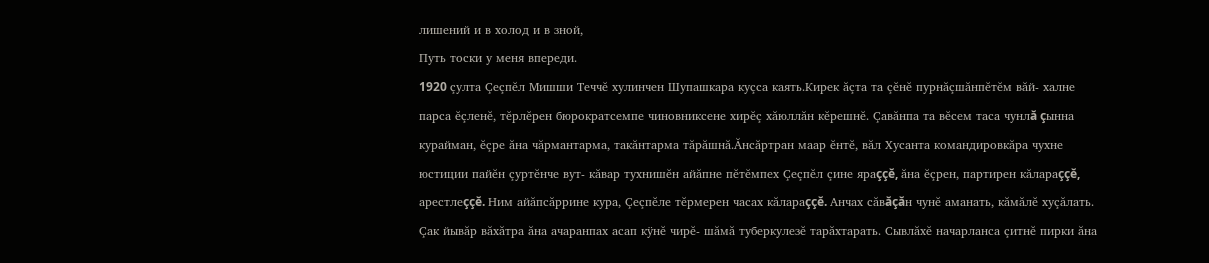лишений и в холод и в зной,
Путь тоски у меня впереди.
1920 çулта Çеçпĕл Мишши Теччĕ хулинчен Шупашкара куçса каять.Кирек ăçта та çĕнĕ пурнăçшăнпĕтĕм вăй- халне парса ĕçленĕ, тĕрлĕрен бюрократсемпе чиновниксене хирĕç хăюллăн кĕрешнĕ. Çавăнпа та вĕсем таса чунлă çынна курайман, ĕçре ăна чăрмантарма, такăнтарма тăрăшнă.Ăнсăртран маар ĕнтĕ, вăл Хусанта командировкăра чухне юстиции пайĕн çуртĕнче вут- кăвар тухнишĕн айăпне пĕтĕмпех Çеçпĕл çине яраççĕ, ăна ĕçрен, партирен кăлараççĕ, арестлеççĕ. Ним айăпсăррине кура, Çеçпĕле тĕрмерен часах кăлараççĕ. Анчах сăвăçăн чунĕ аманать, кăмăлĕ хуçăлать. Çак йывăр вăхăтра ăна ачаранпах асап кÿнĕ чирĕ- шăмă туберкулезĕ тарăхтарать. Сывлăхĕ начарланса çитнĕ пирки ăна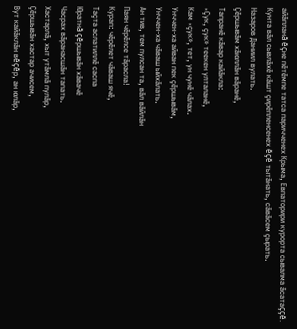айăпланă ĕçне пĕтĕмпе татса паричченех Крыма, Евпаторири курорта сывалма ăсатаççĕ. Кунта вăл сывлăхĕ кăшт çирĕпленсенех ĕçĕ тытăнать, сăвăсем çырать.
Назаров Даниил вулать.
Çĕршывăм хăюллăн вăранĕ,
Тапранĕ кăвар кайăкла:
«Çук, çук» теекен улталанĕ,
Кам «çук», тет, ун чунĕ чăлах.
Унччен-ха айван пек çĕршывăм,
Унччен-ха чăваш ыйхăлать.
Ан тив, тем пулсан та, вăл вăйлăн
Паян чĕрĕлсе тăрасла!
Курап: чĕрĕлет чăваш ячĕ,
Таçта аслатиллĕ саспа
Юратнă çĕршывăн хăвачĕ
Часрах вăранасшăн тапать.
Хастарлă, хыт утăмлă пулăр,
Çĕршывăн хастар ачисем,
Вут кайăклăн вĕçĕр, ан юлăр,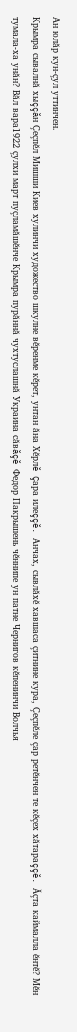Ан юлăр кун-çул уттинчен.
Крымра сывалнă хыççăн Çеçпĕл Мишши Киев хулинчи художество шкулне вĕренме кĕрет, унтан ăна Хĕрлĕ Çара илеççĕ. Анчах, сывлăхĕ хавшаса çитнине кура, Çеçпĕле çар ретĕнчен те кĕçех хăтараççĕ. Ăçта каймалла ĕнтĕ? Мĕн тумала-ха унăн? Вăл вара1922 çулхи март пуçламăшĕнче Крымра пурăннă чухтуслашнă Украина сăвăçĕ Федор Пакрышень чĕннипе ун патне Чернигов кĕпенинчи Волчья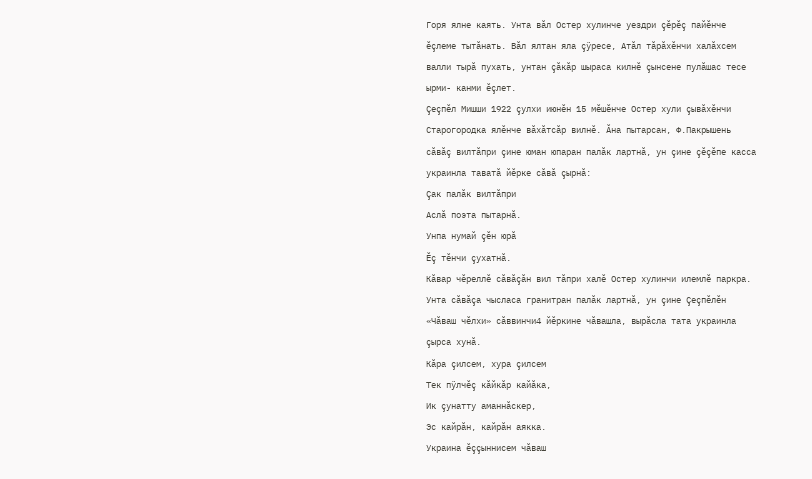Горя ялне каять. Унта вăл Остер хулинче уездри çĕрĕç пайĕнче ĕçлеме тытăнать. Вăл ялтан яла çÿресе, Атăл тăрăхĕнчи халăхсем валли тырă пухать, унтан çăкăр шыраса килнĕ çынсене пулăшас тесе ырми- канми ĕçлет.
Çеçпĕл Мишши 1922 çулхи июнĕн 15 мĕшĕнче Остер хули çывăхĕнчи Старогородка ялĕнче вăхăтсăр вилнĕ. Ăна пытарсан, Ф.Пакрышень сăвăç вилтăпри çине юман юпаран палăк лартнă, ун çине çĕçĕпе касса украинла таватă йĕрке сăвă çырнă:
Çак палăк вилтăпри
Аслă поэта пытарнă.
Унпа нумай çĕн юрă
Ĕç тĕнчи çухатнă.
Кăвар чĕреллĕ сăвăçăн вил тăпри халĕ Остер хулинчи илемлĕ паркра. Унта сăвăçа чысласа гранитран палăк лартнă, ун çине Çеçпĕлĕн «Чăваш чĕлхи» сăввинчи4 йĕркине чăвашла, вырăсла тата украинла çырса хунă.
Кăра çилсем, хура çилсем
Тек пÿлчĕç кăйкăр кайăка,
Ик çунатту аманнăскер,
Эс кайрăн, кайрăн аякка.
Украина ĕççыннисем чăваш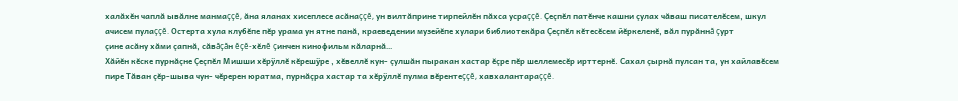халăхĕн чаплă ывăлне манмаççĕ, ăна яланах хисеплесе асăнаççĕ, ун вилтăприне тирпейлĕн пăхса усраççĕ. Çеçпĕл патĕнче кашни çулах чăваш писателĕсем, шкул ачисем пулаççĕ. Остерта хула клубĕпе пĕр урама ун ятне панă, краеведении музейĕпе хулари библиотекăра Çеçпĕл кĕтесĕсем йĕркеленĕ, вăл пурăннă çурт
çине асăну хăми çапнă, сăвăçăн ĕçĕ-хĕлĕ çинчен кинофильм кăларнă…
Хăйĕн кĕске пурнăçне Çеçпĕл Мишши хĕрÿллĕ кĕрешÿре , хĕвеллĕ кун- çулшăн пыракан хастар ĕçре пĕр шеллемесĕр ирттернĕ. Сахал çырнă пулсан та, ун хайлавĕсем пире Тăван çĕр-шыва чун- чĕререн юратма, пурнăçра хастар та хĕрÿллĕ пулма вĕрентеççĕ, хавхалантараççĕ.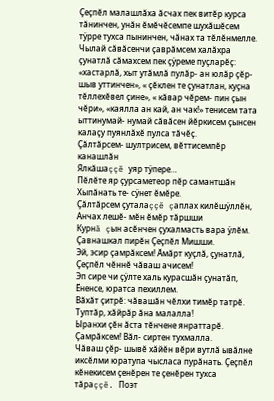Çеçпĕл малашлăха ăсчах пек витĕр курса тăнинчен, унăн ĕмĕчĕсемпе шухăшĕсем тÿрре тухса пынинчен, чăнах та тĕлĕнмелле. Чылай сăвăсенчи çаврăмсем халăхра çунатлă сăмахсем пек çÿреме пуçларĕç: «хастарлă, хыт утăмлă пулăр- ан юлăр çĕр- шыв уттинчен», « çĕклен те çунатлан, куçна тĕллехĕвел çине», « кăвар чĕрем- пин çын чĕри», «каялла ан кай, ан чак!» тенисем тата ыттинумай- нумай сăвăсен йĕркисем çынсен калаçу пуянлăхĕ пулса тăчĕç.
Çăлтăрсем- шултрисем, вĕттисемпĕр канашлăн
Ялкăшаççĕ уяр тÿпере…
Пĕлĕте яр çурсаметеор пĕр самантшăн
Хыпăнать те- сÿнет ĕмĕре.
Çăлтăрсем çуталаççĕ çаплах килĕшÿллĕн,
Анчах лешĕ- мĕн ĕмĕр тăршши
Курнă çын асĕнчен çухалмасть вара ÿлĕм.
Çавнашкал пирĕн Çеçпĕл Мишши.
Эй, эсир çамрăксем! Ăмăрт куçлă, çунатлă,
Çеçпĕл чĕннĕ чăваш ачисем!
Эп сире чи çÿлте халь курасшăн çунатăп,
Ĕненсе, юратса пехиллем.
Вăхăт çитрĕ: чăвашăн чĕлхи тимĕр татрĕ.
Туптăр, хăйрăр ăна малалла!
Ыранхи çĕн ăста тĕнчене янраттарĕ.
Çамрăксем! Вăл- сиртен тухмалла.
Чăваш çĕр- шывĕ хăйĕн вĕри вутлă ывăлне иксĕлми юратупа чысласа пурăнать. Çеçпĕл кĕнекисем çенĕрен те çенĕрен тухса тăраççĕ. Поэт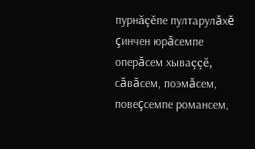пурнăçĕпе пултарулăхĕ çинчен юрăсемпе оперăсем хываççĕ, сăвăсем, поэмăсем, повеçсемпе романсем,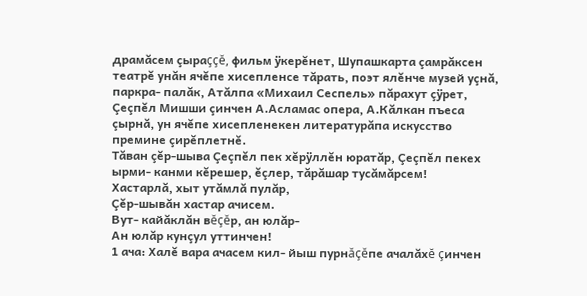драмăсем çыраççĕ, фильм ÿкерĕнет, Шупашкарта çамрăксен театрĕ унăн ячĕпе хисепленсе тăрать, поэт ялĕнче музей уçнă, паркра- палăк, Атăлпа «Михаил Сеспель» пăрахут çÿрет, Çеçпĕл Мишши çинчен А.Асламас опера, А.Кăлкан пъеса çырнă, ун ячĕпе хисепленекен литературăпа искусство премине çирĕплетнĕ.
Тăван çĕр-шыва Çеçпĕл пек хĕрÿллĕн юратăр, Çеçпĕл пекех ырми- канми кĕрешер, ĕçлер, тăрăшар тусăмăрсем!
Хастарлă, хыт утăмлă пулăр,
Çĕр-шывăн хастар ачисем.
Вут- кайăклăн вĕçĕр, ан юлăр-
Ан юлăр кунçул уттинчен!
1 ача: Халĕ вара ачасем кил- йыш пурнăçĕпе ачалăхĕ çинчен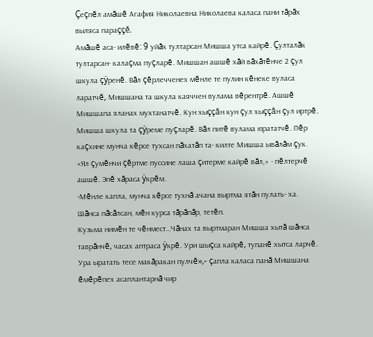Çеçпĕл амăшĕ Агафия Николаевна Николаева каласа пани тăрăх выляса параççĕ.
Амăшĕ аса- илĕвĕ: 9 уйăх тултарсан Мишша утса кайрĕ. Çулталăк тултарсан- калаçма пуçларĕ. Мишшан ашшĕ хăй вăхăтĕнче 2 çул шкула çÿренĕ. Вăл çĕрлечченех мĕнле те пулин кĕнеке вуласа ларатчĕ, Мишшана та шкула каяччен вулама вĕрентрĕ. Ашшĕ Мишшапа яланах мухтанатчĕ. Кун хыççăн кун çул хыççăн çул иртрĕ. Мишша шкула та çÿреме пуçларĕ. Вăл питĕ вулама юрататчĕ. Пĕр каçхине мунча кĕрсе тухсан пăхатăп та- килте Мишша ывăлăм çук. «Ял çумĕнчи çĕртме пуссине лаша çитерме кайрĕ вăл,» - пĕлтерчĕ ашшĕ. Эпĕ хăраса ÿкрĕм.
-Мĕнле капла, мунча кĕрсе тухнă ачана выртма ятăн пулать- ха. Шăнса пăсăлсан, мĕн курса тăрăпăр, тетĕп.
Кузьма нимĕн те чĕнмест…Чăнах та выртмаран Мишша хытă шăнса таврăнчĕ, часах аптраса ÿкрĕ. Ури шыçса кайрĕ, тупанĕ хытса ларчĕ. Ура ыратать тесе макăракан пулчĕ»,- çапла каласа панă Мишшана ĕмĕрĕпех асаплантарнă чир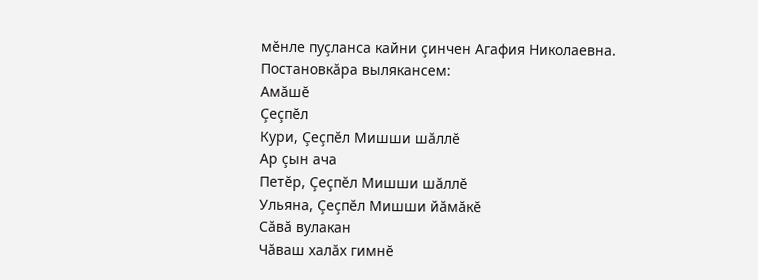мĕнле пуçланса кайни çинчен Агафия Николаевна.
Постановкăра вылякансем:
Амăшĕ
Çеçпĕл
Кури, Çеçпĕл Мишши шăллĕ
Ар çын ача
Петĕр, Çеçпĕл Мишши шăллĕ
Ульяна, Çеçпĕл Мишши йăмăкĕ
Сăвă вулакан
Чăваш халăх гимнĕ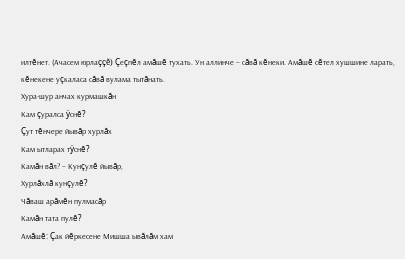илтĕнет. (Ачасем юрлаççĕ) Çеçпĕл амăшĕ тухать. Ун аллинче – сăвă кĕнеки. Амăшĕ сĕтел хушшине ларать, кĕнекене уçкаласа сăвă вулама тытăнать.
Хура-шур анчах курмашкăн
Кам çуралса ÿснĕ?
Çут тĕнчере йывăр хурлăх
Кам ытларах тÿснĕ?
Камăн вăл? – Кунçулĕ йывăр,
Хурлăхлă кунçулĕ?
Чăваш арăмĕн пулмасăр
Камăн тата пулĕ?
Амăшĕ: Çак йĕркесене Мишша ывăлăм хам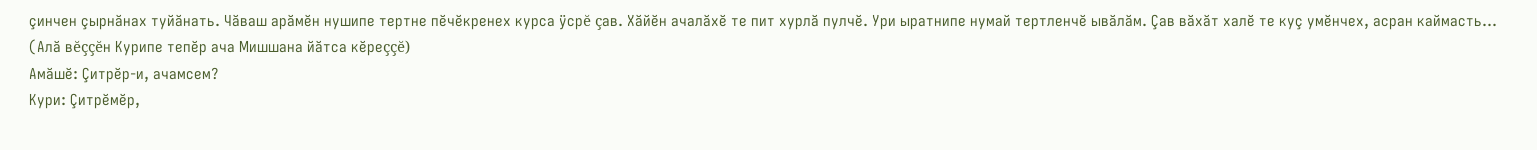çинчен çырнăнах туйăнать. Чăваш арăмĕн нушипе тертне пĕчĕкренех курса ÿсрĕ çав. Хăйĕн ачалăхĕ те пит хурлă пулчĕ. Ури ыратнипе нумай тертленчĕ ывăлăм. Çав вăхăт халĕ те куç умĕнчех, асран каймасть…
(Алă вĕççĕн Курипе тепĕр ача Мишшана йăтса кĕреççĕ)
Амăшĕ: Çитрĕр-и, ачамсем?
Кури: Çитрĕмĕр,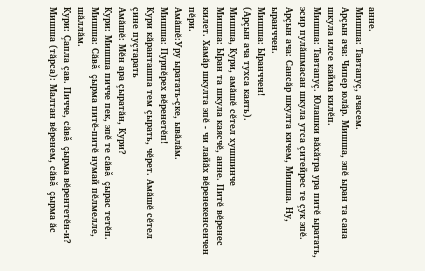анне.
Мишша: Тавтапуç, ачасем.
Арçын ача: Чипер юлăр. Мишша, эпĕ ыран та сана шкула илсе кайма килĕп.
Мишша: Тавтапуç. Юлашки вăхăтра ура питĕ ыратать, эсир пулăшмасан шкула утса çитейрес те çук эпĕ.
Арçын ача: Сансăр шкулта кичем, Мишша. Ну, ыранччен.
Мишша: Ыранччен!
(Арçын ача тухса каять).
Мишша, Кури, амăшĕ сĕтел хушшинче
Мишша: Ыран та шкула каясчĕ, анне. Питĕ вĕренес килет. Хамăр шкулта эпĕ - чи лайăх вĕренекенсенчен пĕри.
Амăшĕ:Уру ыратать-çке, ывăлăм.
Мишша: Пурпĕрех вĕренетĕп!
Кури кăранташпа тем çырать, чĕрет. Амăшĕ сĕтел çине пуçтарать
Амăшĕ: Мĕн ара çыратăн, Кури?
Кури: Мишша пичче пек, эпĕ те сăвă çырас тетĕп.
Мишша: Сăвă çырма питĕ-питĕ нумай пĕлмелле, шăллăм.
Кури: Çапла çав. Пичче, сăвă çырма вĕрентетĕн-и?
Мишша (тăрса): Малтан вĕренем, сăвă çырма ăс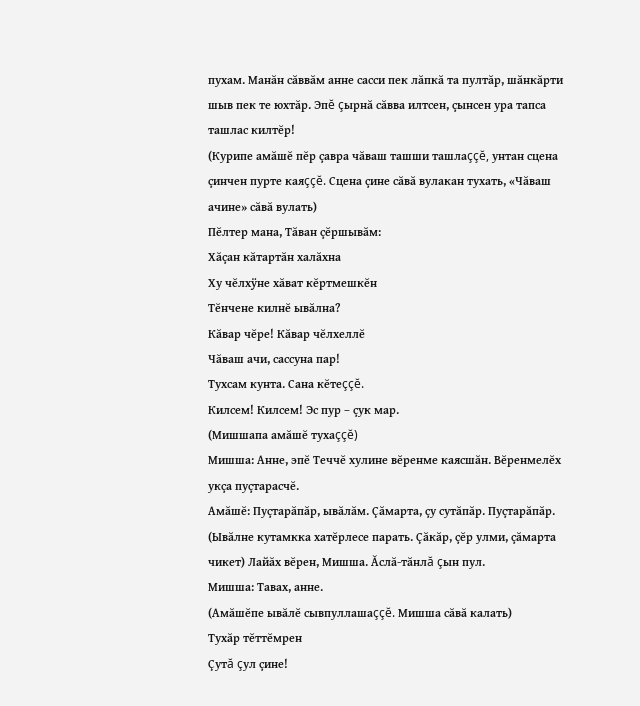пухам. Манăн сăввăм анне сасси пек лăпкă та пултăр, шăнкăрти шыв пек те юхтăр. Эпĕ çырнă сăвва илтсен, çынсен ура тапса ташлас килтĕр!
(Курипе амăшĕ пĕр çавра чăваш ташши ташлаççĕ, унтан сцена çинчен пурте каяççĕ. Сцена çине сăвă вулакан тухать, «Чăваш ачине» сăвă вулать)
Пĕлтер мана, Тăван çĕршывăм:
Хăçан кăтартăн халăхна
Ху чĕлхÿне хăват кĕртмешкĕн
Тĕнчене килнĕ ывăлна?
Кăвар чĕре! Кăвар чĕлхеллĕ
Чăваш ачи, сассуна пар!
Тухсам кунта. Сана кĕтеççĕ.
Килсем! Килсем! Эс пур – çук мар.
(Мишшапа амăшĕ тухаççĕ)
Мишша: Анне, эпĕ Теччĕ хулине вĕренме каясшăн. Вĕренмелĕх укçа пуçтарасчĕ.
Амăшĕ: Пуçтарăпăр, ывăлăм. Çăмарта, çу сутăпăр. Пуçтарăпăр. (Ывăлне кутамкка хатĕрлесе парать. Çăкăр, çĕр улми, çăмарта чикет) Лайăх вĕрен, Мишша. Ăслă-тăнлă çын пул.
Мишша: Тавах, анне.
(Амăшĕпе ывăлĕ сывпуллашаççĕ. Мишша сăвă калать)
Тухăр тĕттĕмрен
Çутă çул çине!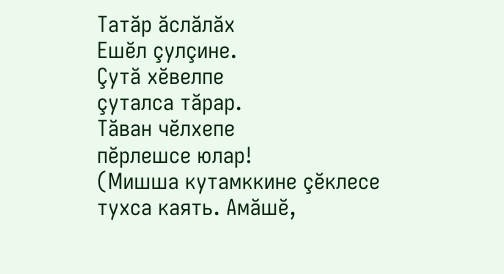Татăр ăслăлăх
Ешĕл çулçине.
Çутă хĕвелпе
çуталса тăрар.
Тăван чĕлхепе
пĕрлешсе юлар!
(Мишша кутамккине çĕклесе тухса каять. Амăшĕ,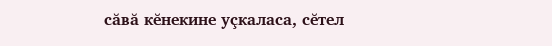сăвă кĕнекине уçкаласа, сĕтел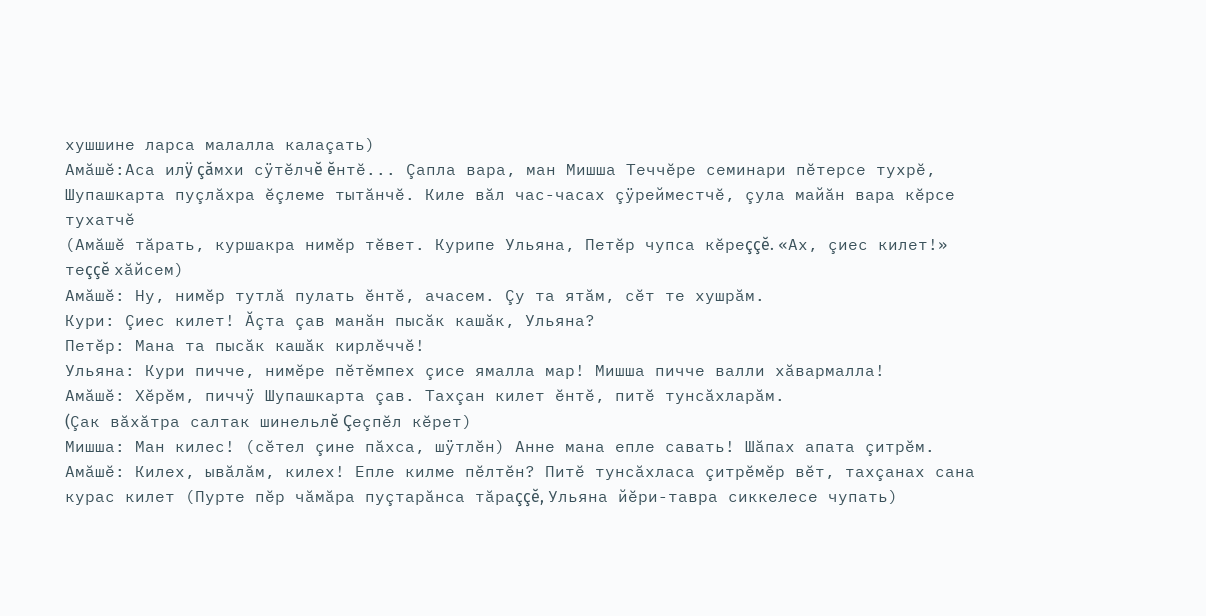хушшине ларса малалла калаçать)
Амăшĕ:Аса илÿ çăмхи сÿтĕлчĕ ĕнтĕ... Çапла вара, ман Мишша Теччĕре семинари пĕтерсе тухрĕ, Шупашкарта пуçлăхра ĕçлеме тытăнчĕ. Киле вăл час-часах çÿрейместчĕ, çула майăн вара кĕрсе тухатчĕ
(Амăшĕ тăрать, куршакра нимĕр тĕвет. Курипе Ульяна, Петĕр чупса кĕреççĕ. «Ах, çиес килет!» теççĕ хăйсем)
Амăшĕ: Ну, нимĕр тутлă пулать ĕнтĕ, ачасем. Çу та ятăм, сĕт те хушрăм.
Кури: Çиес килет! Ăçта çав манăн пысăк кашăк, Ульяна?
Петĕр: Мана та пысăк кашăк кирлĕччĕ!
Ульяна: Кури пичче, нимĕре пĕтĕмпех çисе ямалла мар! Мишша пичче валли хăвармалла!
Амăшĕ: Хĕрĕм, пиччÿ Шупашкарта çав. Тахçан килет ĕнтĕ, питĕ тунсăхларăм.
(Çак вăхăтра салтак шинельлĕ Çеçпĕл кĕрет)
Мишша: Ман килес! (сĕтел çине пăхса, шÿтлĕн) Анне мана епле савать! Шăпах апата çитрĕм.
Амăшĕ: Килех, ывăлăм, килех! Епле килме пĕлтĕн? Питĕ тунсăхласа çитрĕмĕр вĕт, тахçанах сана курас килет (Пурте пĕр чăмăра пуçтарăнса тăраççĕ, Ульяна йĕри-тавра сиккелесе чупать)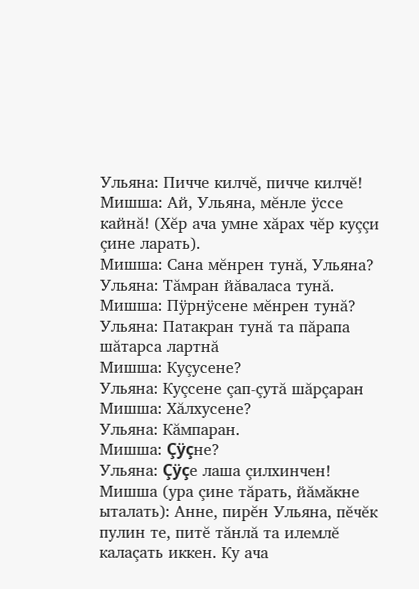Ульяна: Пичче килчĕ, пичче килчĕ!
Мишша: Ай, Ульяна, мĕнле ÿссе кайнă! (Хĕр ача умне хăрах чĕр куççи çине ларать).
Мишша: Сана мĕнрен тунă, Ульяна?
Ульяна: Тăмран йăваласа тунă.
Мишша: Пÿрнÿсене мĕнрен тунă?
Ульяна: Патакран тунă та пăрапа шăтарса лартнă
Мишша: Куçусене?
Ульяна: Куçсене çап-çутă шăрçаран
Мишша: Хăлхусене?
Ульяна: Кăмпаран.
Мишша: Çÿçне?
Ульяна: Çÿçе лаша çилхинчен!
Мишша (ура çине тăрать, йăмăкне ыталать): Анне, пирĕн Ульяна, пĕчĕк пулин те, питĕ тăнлă та илемлĕ калаçать иккен. Ку ача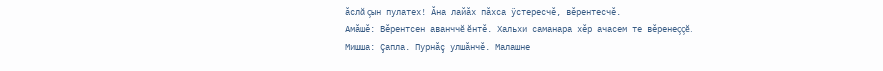ăслă çын пулатех! Ăна лайăх пăхса ÿстересчĕ, вĕрентесчĕ.
Амăшĕ: Вĕрентсен аванччĕ ĕнтĕ. Хальхи саманара хĕр ачасем те вĕренеççĕ.
Мишша: Çапла. Пурнăç улшăнчĕ. Малашне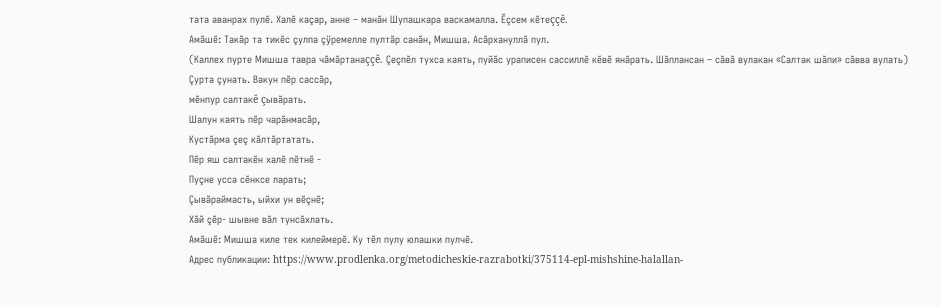тата аванрах пулĕ. Халĕ каçар, анне – манăн Шупашкара васкамалла. Ĕçсем кĕтеççĕ.
Амăшĕ: Такăр та тикĕс çулпа çÿремелле пултăр санăн, Мишша. Асăрхануллă пул.
(Каллех пурте Мишша тавра чăмăртанаççĕ. Çеçпĕл тухса каять, пуйăс ураписен сассиллĕ кĕвĕ янăрать. Шăплансан – сăвă вулакан «Салтак шăпи» сăвва вулать)
Çурта çунать. Вакун пĕр сассăр,
мĕнпур салтакĕ çывăрать.
Шалун каять пĕр чарăнмасăр,
Кустăрма çеç кăлтăртатать.
Пĕр яш салтакĕн халĕ пĕтнĕ -
Пуçне усса сĕнксе ларать;
Çывăраймасть, ыйхи ун вĕçнĕ;
Хăй çĕр- шывне вăл тунсăхлать.
Амăшĕ: Мишша киле тек килеймерĕ. Ку тĕл пулу юлашки пулчĕ.
Адрес публикации: https://www.prodlenka.org/metodicheskie-razrabotki/375114-epl-mishshine-halallan-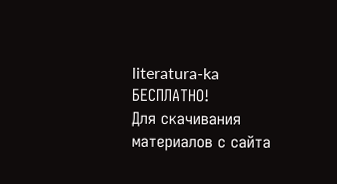literatura-ka
БЕСПЛАТНО!
Для скачивания материалов с сайта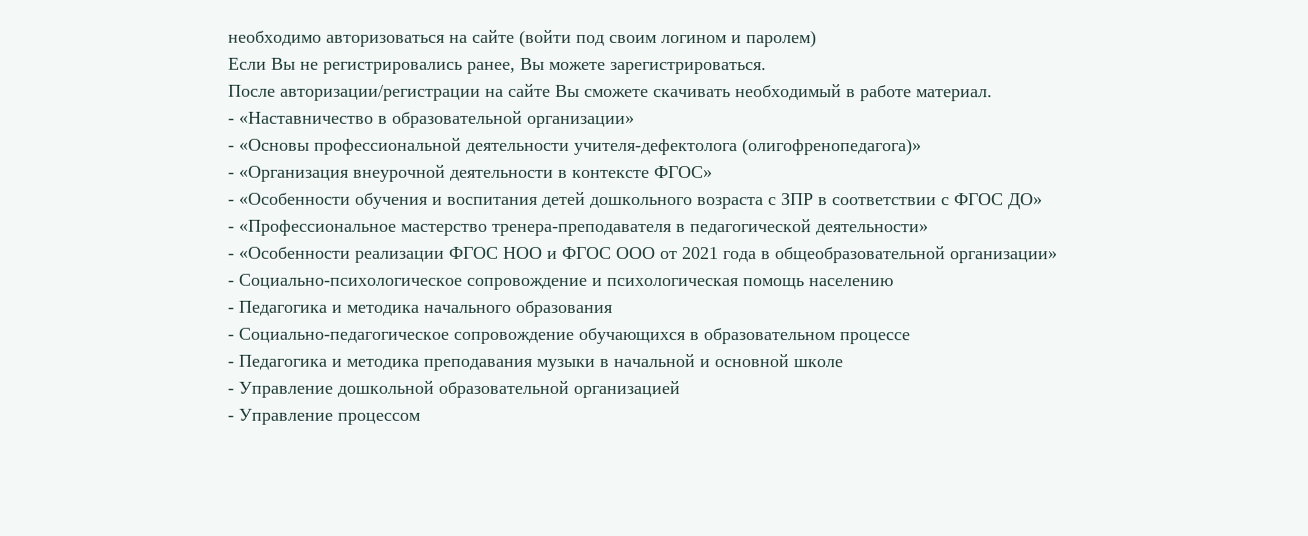необходимо авторизоваться на сайте (войти под своим логином и паролем)
Если Вы не регистрировались ранее, Вы можете зарегистрироваться.
После авторизации/регистрации на сайте Вы сможете скачивать необходимый в работе материал.
- «Наставничество в образовательной организации»
- «Основы профессиональной деятельности учителя-дефектолога (олигофренопедагога)»
- «Организация внеурочной деятельности в контексте ФГОС»
- «Особенности обучения и воспитания детей дошкольного возраста с ЗПР в соответствии с ФГОС ДО»
- «Профессиональное мастерство тренера-преподавателя в педагогической деятельности»
- «Особенности реализации ФГОС НОО и ФГОС ООО от 2021 года в общеобразовательной организации»
- Социально-психологическое сопровождение и психологическая помощь населению
- Педагогика и методика начального образования
- Социально-педагогическое сопровождение обучающихся в образовательном процессе
- Педагогика и методика преподавания музыки в начальной и основной школе
- Управление дошкольной образовательной организацией
- Управление процессом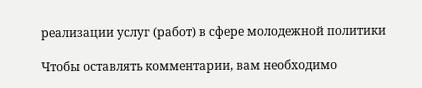реализации услуг (работ) в сфере молодежной политики

Чтобы оставлять комментарии, вам необходимо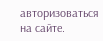авторизоваться на сайте.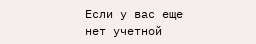Если у вас еще нет учетной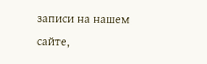записи на нашем сайте,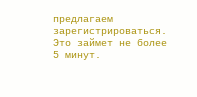предлагаем зарегистрироваться. Это займет не более 5 минут.